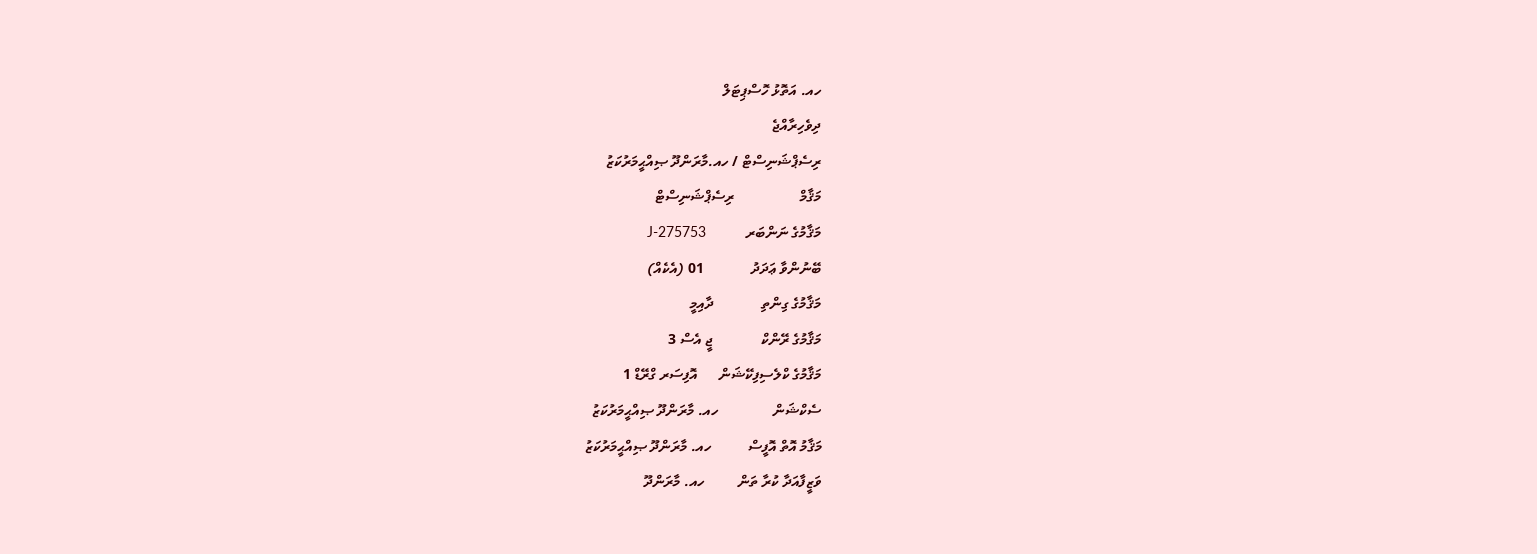ހއ. އަތޮޅު ހޮސްޕިޓަލް
ދިވެހިރާއްޖެ
ރިސެޕްޝަނިސްޓް / ހއ.މާރަންދޫ ޞިއްޙީމަރުކަޒު
މަޤާމް                  ރިސެޕްޝަނިސްޓް
މަޤާމުގެ ނަންބަރ           J-275753
ބޭނުންވާ ޢަދަދު             01 (އެކެއް)
މަޤާމުގެ ގިންތި             ދާއިމީ
މަޤާމުގެ ރޭންކް             ޖީ އެސް 3
މަޤާމުގެ ކްލެސިފިކޭޝަން      އޮފިސަރ ގްރޭޑް 1
ސެކްޝަން               ހއ. މާރަންދޫ ޞިއްޙީމަރުކަޒު
މަޤާމު އޮތް އޮފީސް          ހއ. މާރަންދޫ ޞިއްޙީމަރުކަޒު
ވަޒީފާއަދާ ކުރާ ތަން         ހއ. މާރަންދޫ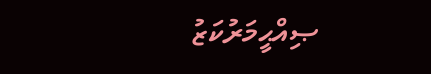ޞިއްޙީމަރުކަޒު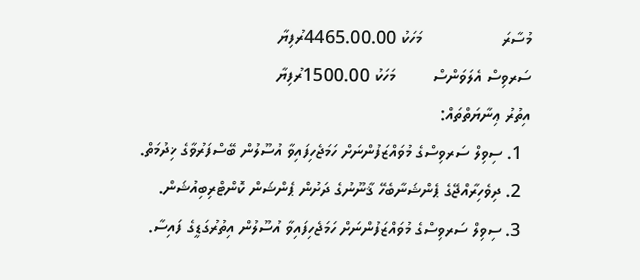މުސާރަ                 މަހަކު 4465.00.00ރުފިޔާ
ސަރވިސް އެލަވަންސް        މަހަކު 1500.00ރުފިޔާ
އިތުރު ޢިނާޔަތްތައް:
  1. ސިވިލް ސަރވިސްގެ މުވައްޒަފުންނަށް ހަމަޖެހިފައިވާ އުސޫލުން ބޭސްފަރުވާގެ ޚިދުމަތް.
  2. ދިވެހިރާއްޖޭގެ ޕެންޝަނާބެހޭ ޤާނޫނުގެ ދަށުން ޕެންޝަން ކޮންޓްރިބިއުޝަން.
  3. ސިވިލް ސަރވިސްގެ މުވައްޒަފުންނަށް ހަމަޖެހިފައިވާ އުސޫލުން އިތުރުގަޑީގެ ފައިސާ.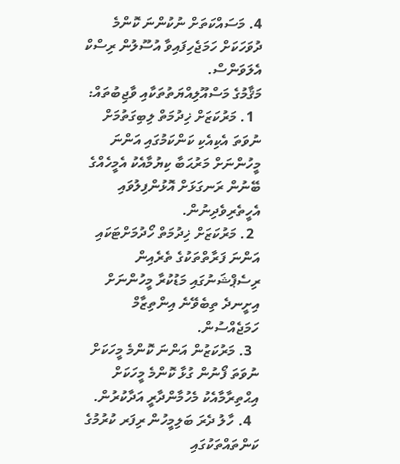4. މަސައްކަތަށް ނުކުންނަ ކޮންމެ ދުވަހަކަށް ހަމަޖެހިފައިވާ އުސޫލުން ރިސްކް އެލަވަންސް.
މަޤާމުގެ މަސްއޫލިއްޔަތުތަކާއި ވާޖިބުތައް:
  1. މަރުކަޒަށް ޚިދުމަތް ލިބިގަތުމަށް ނުވަތަ އެކިއެކި ކަންކަމުގައި އަންނަ މީހުންނަށް މަރުޙަބާ ކިޔުމާއެކު އެމީހެއްގެ ބޭނުން ރަނގަޅަށް އޮޅުންފިލުވައި އެހީތެރިވެދިނުން.
  2. މަރުކަޒަށް ޚިދުމަތް ހޯދުމަށްޓަކައި އަންނަ ފަރާތްތަކުގެ ތެރެއިން ރިސެޕްޝަނުގައި މަޑުކުރާ މީހުންނަށް އިށީނދެ ތިބެވޭނެ އިންތިޒާމް ހަމަޖެއްސުން.
  3. މަރުކަޒުން އަންނަ ކޮންމެ މީހަކަށް ނުވަތަ ފޯނުން ގުޅާ ކޮންމެ މީހަކަށް އިޙްތިރާމާއެކު މެހުމާންދާރީ އަދާކުރުން.
  4. ހާލު ދެރަ ބަލިމީހުން ރިފަރ ކުރުމުގެ ކަންތައްތަކުގައި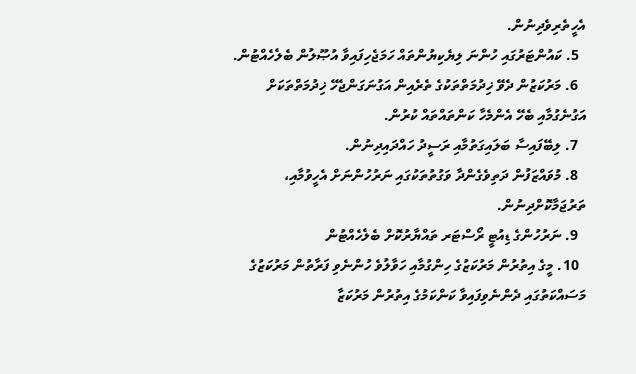އެހީތެރިވެދިނުން.
  5. ކައުންޓަރުގައި ހުންނަ ލިޔެކިޔުންތައް ހަމަޖެހިފައިވާ އުޞޫލުން ބެލެހެއްޓުން.
  6. މަރުކަޒުން ދެވޭ ޚިދުމަތްތަކުގެ ތެރެއިން އަގުނަގަންޖެހޭ ޚިދުމަތްތަކަށް އަގުނެގުމާއި ބެހޭ އެންމެހާ ކަންތައްތައް ކުރުން.
  7. ލިބޭފައިސާ ބަލައިގަތުމާއި ރަސީދު ހައްދައިދިނުން.
  8. މުވައްޒަފުން ދަތިވެގެންދާ ވަގުތުތަކުގައި ނަރުހުންނަށް އެހީވުމާއި، ތަރުޖަމާކޮށްދިނުން.
  9. ނަރުހުންގެ ޑިއުޓީ ރޯސްޓަރ ތައްޔާރުކޮށް ބެލެހެއްޓުން
  10. މީގެ އިތުރުން މަރުކަޒުގެ ހިންގުމާއި ހަވާލުވެ ހުންނެވި ފަރާތުން މަރުކަޒުގެ މަސައްކަތުގައި ދެންނެވިފައިވާ ކަންކަމުގެ އިތުރުން މަރުކަޒާ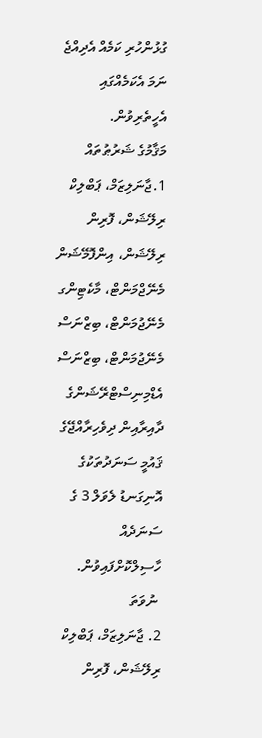ގުޅުންހުރި ކަމެއް އެދިއްޖެ ނަމަ އެކަމެއްގައި އެހީތެރިވުން.
މަޤާމުގެ ޝަރުޠުތައް
1.ޖާނަލިޒަމް، ޕަބްލިކް ރިލޭޝަން، ފޮރިން ރިލޭޝަން، އިންފޮމޭޝަން މެނޭޖްމަންޓް، މާކެޓިންގ މެނޭޖުމަންޓް، ބިޒްނަސް މެނޭޖުމަންޓް، ބިޒްނަސް އެޑްމިނިސްޓްރޭޝަންގެ ދާއިރާއިން ދިވެހިރާއްޖޭގެ ޤައުމީ ސަނަދުތަކުގެ އޮނިގަނޑު ލެވަލް 3 ގެ ސަނަދެއް ހާސިލްކޮށްފައިވުން.
 ނުވަތަ
2. ޖާނަލިޒަމް، ޕަބްލިކް ރިލޭޝަން، ފޮރިން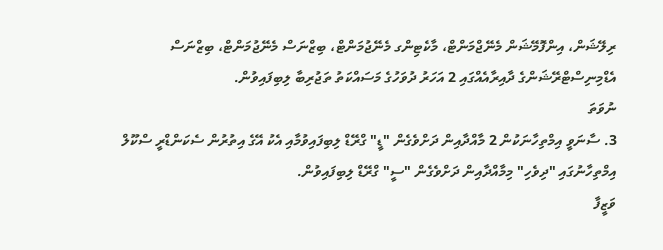ރިލޭޝަން، އިންފޮމޭޝަން މެނޭޖްމަންޓް، މާކެޓިންގ މެނޭޖުމަންޓް، ބިޒްނަސް މެނޭޖުމަންޓް، ބިޒްނަސް އެޑްމިނިސްޓްރޭޝަންގެ ދާއިރާއެއްގައި 2 އަހަރު ދުވަހުގެ މަސައްކަތު ތަޖުރިބާ ލިބިފައިވުން.
ނުވަތަ
3. ސާނަވީ އިމްތިހާނަކުން 2 މާއްދާއިން ދަށްވެގެން "ޑީ" ގްރޭޑް ލިބިފައިވުމާއި އެކު އޭގެ އިތުރުން ސެކަންޑްރީ ސްކޫލް އިމްތިހާނުގައި "ދިވެހި" މިމާއްދާއިން ދަށްވެގެން "ސީ" ގްރޭޑް ލިބިފައިވުން.
ވަޒީފާ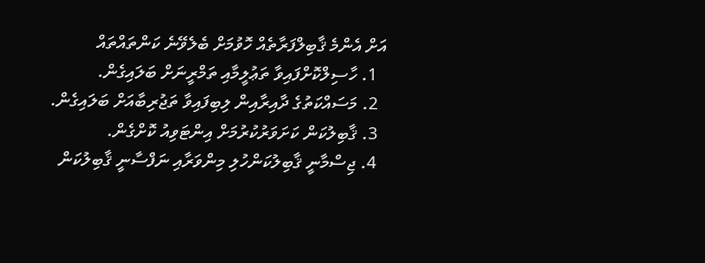އަށް އެންމެ ޤާބިލްފަރާތެއް ހޮވުމަށް ބެލެވޭނެ ކަންތައްތައް
  1. ހާސިލްކޮށްފައިވާ ތަޢުލީމާއި ތަމްރީނަށް ބަލައިގެން.
  2. މަސައްކަތުގެ ދާއިރާއިން ލިބިފައިވާ ތަޖުރިބާއަށް ބަލައިގެން.
  3. ޤާބިލުކަން ކަށަވަރުކުރުމަށް އިންޓަވިއު ކޮށްގެން.
  4. ޖިސްމާނީ ޤާބިލުކަންހުލި މިންވަރާއި ނަފްސާނީ ޤާބިލުކަން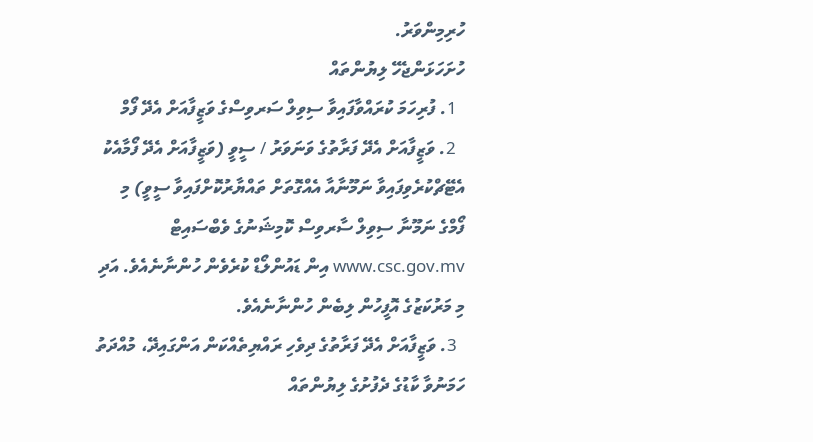ހުރިމިންވަރު.
ހުށަހަޅަންޖެހޭ ލިޔުންތައް
  1. ފުރިހަމަ ކުރައްވާފައިވާ ސިވިލް ސަރވިސްގެ ވަޒީފާއަށް އެދޭ ފޯމް
  2. ވަޒީފާއަށް އެދޭ ފަރާތުގެ ވަނަވަރު / ސީވީ (ވަޒީފާއަށް އެދޭ ފޯމާއެކު އެޓޭޗްކުރެވިފައިވާ ނަމޫނާއާ އެއްގޮތަށް ތައްޔާރުކޮށްފައިވާ ސީވީ) މި ފޯމްގެ ނަމޫނާ ސިވިލް ސާރވިސް ކޮމިޝަނުގެ ވެބްސައިޓް www.csc.gov.mv އިން ޑައުންލޯޑް ކުރެވެން ހުންނާނެއެވެ. އަދި މި މަރުކަޒުގެ އޮފީހުން ލިބެން ހުންނާނެއެވެ.
  3. ވަޒީފާއަށް އެދޭ ފަރާތުގެ ދިވެހި ރައްޔިތެއްކަން އަންގައިދޭ، މުއްދަތު ހަމަނުވާ ކާޑުގެ ދެފުށުގެ ލިޔުންތައް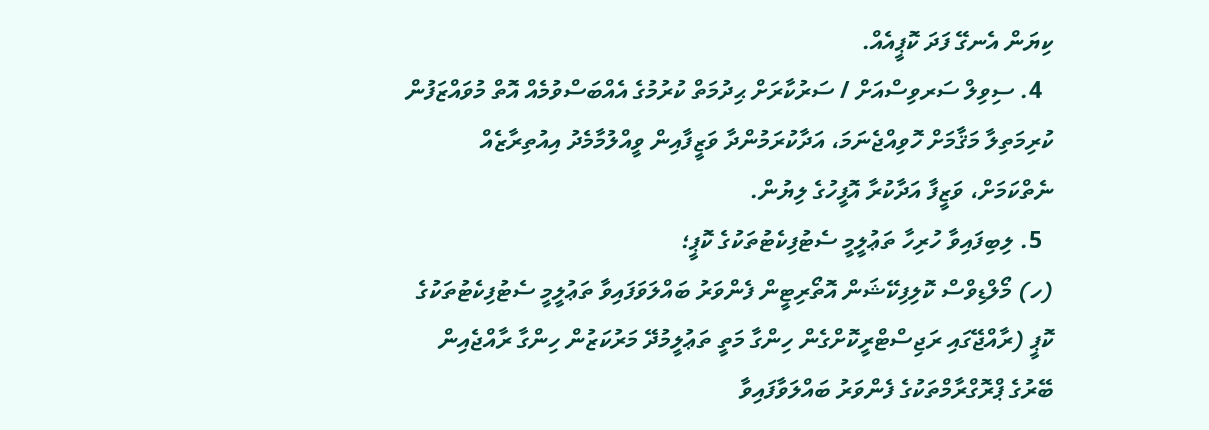ކިޔަން އެނގޭ ފަދަ ކޮޕީއެއް.
  4. ސިވިލް ސަރވިސްއަށް / ސަރުކާރަށް ޙިދުމަތް ކުރުމުގެ އެއްބަސްވުމެއް އޮތް މުވައްޒަފުން ކުރިމަތިލާ މަޤާމަށް ހޮވިއްޖެނަމަ، އަދާކުރަމުންދާ ވަޒީފާއިން ވީއްލުމާމެދު އިއުތިރާޒެއް ނެތްކަމަށް، ވަޒީފާ އަދާކުރާ އޮފީހުގެ ލިޔުން.
  5. ލިބިފައިވާ ހުރިހާ ތަޢުލީމީ ސެޓުފިކެޓުތަކުގެ ކޮޕީ؛
(ހ) މޯލްޑިވްސް ކޮލިފިކޭޝަން އޮތޯރިޓީން ފެންވަރު ބައްލަވަފައިވާ ތަޢުލީމީ ސެޓުފިކެޓުތަކުގެ ކޮޕީ (ރާއްޖޭގައި ރަޖިސްޓްރީކޮށްގެން ހިންގާ މަތީ ތަޢުލީމުދޭ މަރުކަޒުން ހިންގާ ރާއްޖެއިން ބޭރުގެ ޕްރޮގްރާމްތަކުގެ ފެންވަރު ބައްލަވާފައިވާ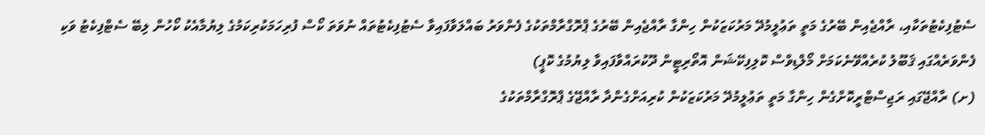ސެޓުފިކެޓުތަކާއި، ރާއްޖެއިން ބޭރުގެ މަތީ ތަޢުލީމުދޭ މަރުކަޒަކުން ހިންގާ ރާއްޖެއިން ބޭރުގެ ޕްރޮގްރާމްތަކުގެ ފެންވަރު ބައްލަވާފައިވާ ސެޓުފިކެޓުތައް ނުވަތަ ކޯސް ފުރިހަމަކުރިކަމުގެ ލިޔުމާއެކު ކޯހުން ލިބޭ ސެޓްފިކެޓު ވަކި ފެންވަރެއްގައި ޤަބޫލު ކުރެއްވޭނެކަމަށް މޯލްޑިވްސް ކޮލިފިކޭޝަން އޮތޯރިޓީން ދޫކުރައްވާފައިވާ ލިޔުމުގެ ކޮޕީ)
(ށ) ރާއްޖޭގައި ރަޖިސްޓްރީކޮށްގެން ހިންގާ މަތީ ތަޢުލީމުދޭ މަރުކަޒަކުން ކުރިއަށްގެންދާ ރާއްޖޭގެ ޕްރޮގްރާމްތަކުގެ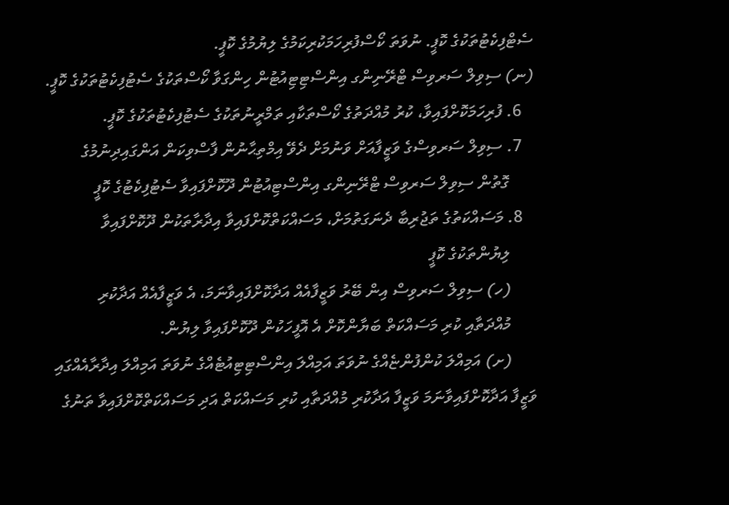ސެޓްފިކެޓުތަކުގެ ކޮޕީ. ނުވަތަ ކޯސްފުރިހަމަކުރިކަމުގެ ލިޔުމުގެ ކޮޕީ.
(ނ) ސިވިލް ސަރވިސް ޓްރޭނިންގ އިންސްޓިޓިއުޓުން ހިންގަވާ ކޯސްތަކުގެ ސެޓުފިކެޓުތަކުގެ ކޮޕީ.
   6. ފުރިހަމަކޮށްފައިވާ، ކުރު މުއްދަތުގެ ކޯސްތަކާއި ތަމްރީނުތަކުގެ ސެޓުފިކެޓުތަކުގެ ކޮޕީ.
   7. ސިވިލް ސަރވިސްގެ ވަޒީފާއަށް ވަނުމަށް ދެވޭ އިމްތިޙާނުން ފާސްވިކަން އަންގައިދިނުމުގެ
      ގޮތުން ސިވިލް ސަރވިސް ޓްރޭނިންގ އިންސްޓިއުޓުން ދޫކޮށްފައިވާ ސެޓުފިކެޓުގެ ކޮޕީ
   8. މަސައްކަތުގެ ތަޖުރިބާ ދެނަގަތުމަށް، މަސައްކަތްކޮށްފައިވާ އިދާރާތަކުން ދޫކޮށްފައިވާ
      ލިޔުންތަކުގެ ކޮޕީ
      (ހ) ސިވިލް ސަރވިސް އިން ބޭރު ވަޒީފާއެއް އަދާކޮށްފައިވާނަމަ، އެ ވަޒީފާއެއް އަދާކުރި
      މުއްދަތާއި ކުރި މަސައްކަތް ބަޔާންކޮށް އެ އޮފީހަކުން ދޫކޮށްފައިވާ ލިޔުން.
      (ށ) އަމިއްލަ ކުންފުންޏެއްގެ ނުވަތަ އަމިއްލަ އިންސްޓިޓިއުޓެއްގެ ނުވަތަ އަމިއްލަ އިދާރާއެއްގައި ވަޒީފާ އަދާކޮށްފައިވާނަމަ ވަޒީފާ އަދާކުރި މުއްދަތާއި ކުރި މަސައްކަތް އަދި މަސައްކަތްކޮށްފައިވާ ތަނުގެ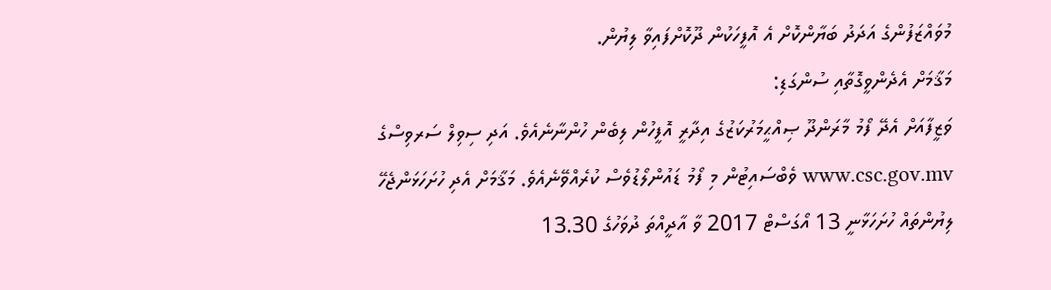މުވައްޒަފުންގެ އަދަދު ބަޔާންކޮށް އެ އޮފީހަކުން ދޫކޮށްފައިވާ ލިޔުން.
މަޤާމަށް އެދެންވީގޮތާއި ސުންގަޑި:
ވަޒީފާއަށް އެދޭ ފޯމު މާރަންދޫ ޞިއްޙީމަރުކަޒުގެ އިދާރީ އޮފީހުން ލިބެން ހުންނާނެއެވެ. އަދި ސިވިލް ސަރވިސްގެ www.csc.gov.mv ވެބްސައިޓުން މި ފޯމު ޑައުންލޯޑުވެސް ކުރެއްވޭނެއެވެ. މަޤާމަށް އެދި ހުށަހަޅަންޖެހޭ ލިޔުންތައް ހުށަހަޅާނީ 13 އޯގަސްޓް 2017 ވާ އާދީއްތަ ދުވަހުގެ 13.30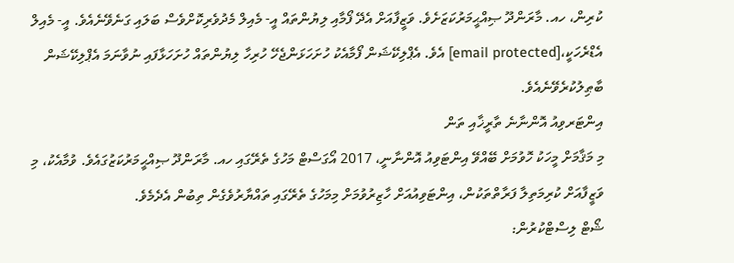ކުރިން، ހއ. މާރަންދޫ ޞިއްޙީމަރުކަޒަށެވެ. ވަޒީފާއަށް އެދޭ ފޯމާއި ލިޔުންތައް އީ- މެއިލް މެދުވެރިކޮށްވެސް ބަލައި ގަނެވޭނެއެވެ. އީ- މެއިލް އެޑްރެހަކީ،[email protected] އެވެ. އެޕްލިކޭޝަން ފޯމާއެކު ހުށަހަޅަންޖެހޭ ހުރިހާ ލިޔުންތައް ހުށަހަޅާފައި ނުވާނަމަ އެޕްލިކޭޝަން ބާޠިލުކުރެވޭނެއެވެ.
އިންޓަރވިއު އޮންނާނެ ތާރީޚާއި ތަން
މި މަޤާމަށް މީހަކު ހޮވުމަށް ބޭއްވޭ އިންޓަވިއު އޮންނާނީ، 2017 އޯގަސްޓް މަހުގެ ތެރޭގައި ހއ. މާރަންދޫ ޞިއްޙީމަރުކަޒުގައެވެ. ވުމާއެކު، މި ވަޒީފާއަށް ކުރިމަތިލާ ފަރާތްތަކުން، އިންޓަވިއުއަށް ހާޒިރުވުމަށް މިމަހުގެ ތެރޭގައި ތައްޔާރުވެގެން ތިބުން އެދެމެވެ.
ޝޯޓް ލިސްޓްކުރުން: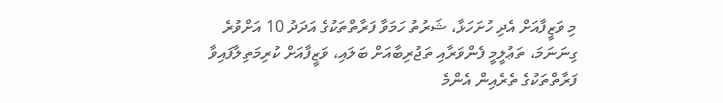މި ވަޒީފާއަށް އެދި ހުށަހަޅާ، ޝަރުތު ހަމަވާ ފަރާތްތަކުގެ އަދަދު 10 އަށްވުރެ ގިނަނަމަ، ތަޢުލީމީ ފެންވަރާއި ތަޖުރިބާއަށް ބަލައި، ވަޒީފާއަށް ކުރިމަތިލާފައިވާ ފަރާތްތަކުގެ ތެރެއިން އެންމެ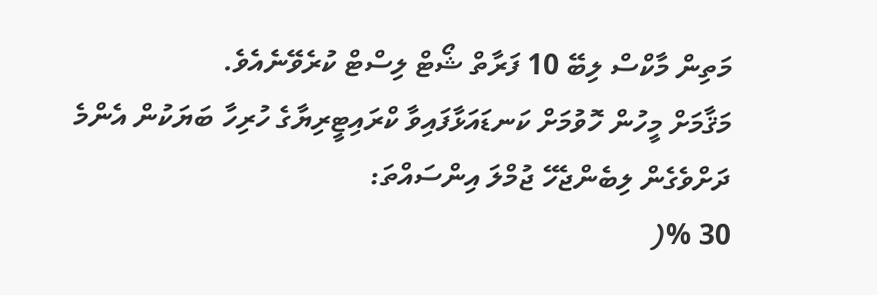މަތިން މާކްސް ލިބޭ 10 ފަރާތް ޝޯޓް ލިސްޓް ކުރެވޭނެއެވެ.
މަޤާމަށް މީހުން ހޮވުމަށް ކަނޑައަޅާފައިވާ ކްރައިޓީރިޔާގެ ހުރިހާ ބަޔަކުން އެންމެ ދަށްވެގެން ލިބެންޖެހޭ ޖުމްލަ އިންސައްތަ:
30 %(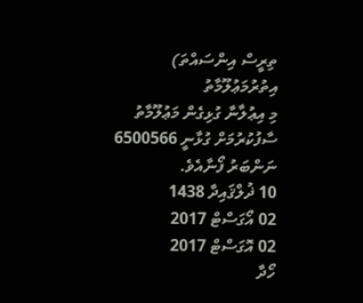ތިރީސް އިންސައްތަ)
އިތުރުމަޢުލޫމާތު
މި އިޢުލާނާ ގުޅިގެން މަޢުލޫމާތު ސާފުކުރުމަށް ގުޅާނީ 6500566 ނަންބަރު ފޯނާއެވެ.
10 ޛުލްޤައިދާ 1438
02 އޯގަސްޓް 2017
02 އޮގަސްޓް 2017
ހޯދާ